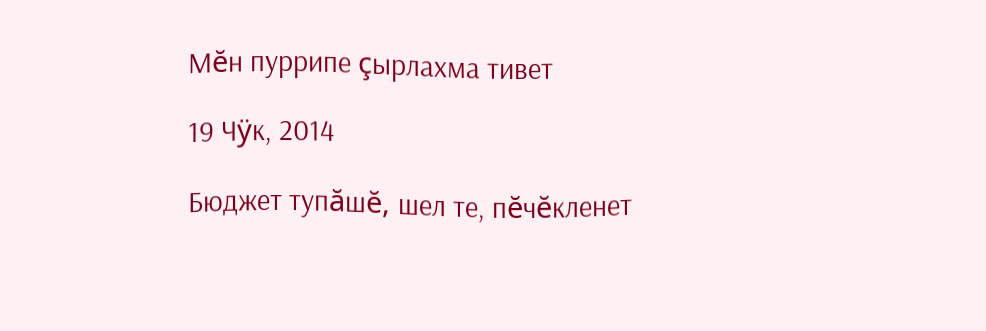Мĕн пуррипе çырлахма тивет

19 Чÿк, 2014

Бюджет тупăшĕ, шел те, пĕчĕкленет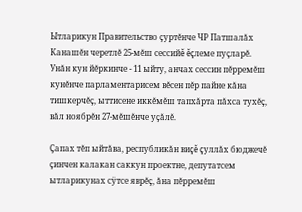Ытларикун Правительство çуртĕнче ЧР Патшалăх Канашĕн черетлĕ 25-мĕш сессийĕ ĕçлеме пуçларĕ. Унăн кун йĕркинче - 11 ыйту, анчах сессин пĕрремĕш кунĕнче парламентарисем вĕсен пĕр пайне кăна тишкерчĕç, ыттисене иккĕмĕш тапхăрта пăхса тухĕç, вăл ноябрĕн 27-мĕшĕнче уçăлĕ.

Çапах тĕп ыйтăва, республикăн виçĕ çуллăх бюджечĕ çинчен калакан саккун проектне, депутатсем ытларикунах сÿтсе яврĕç, ăна пĕрремĕш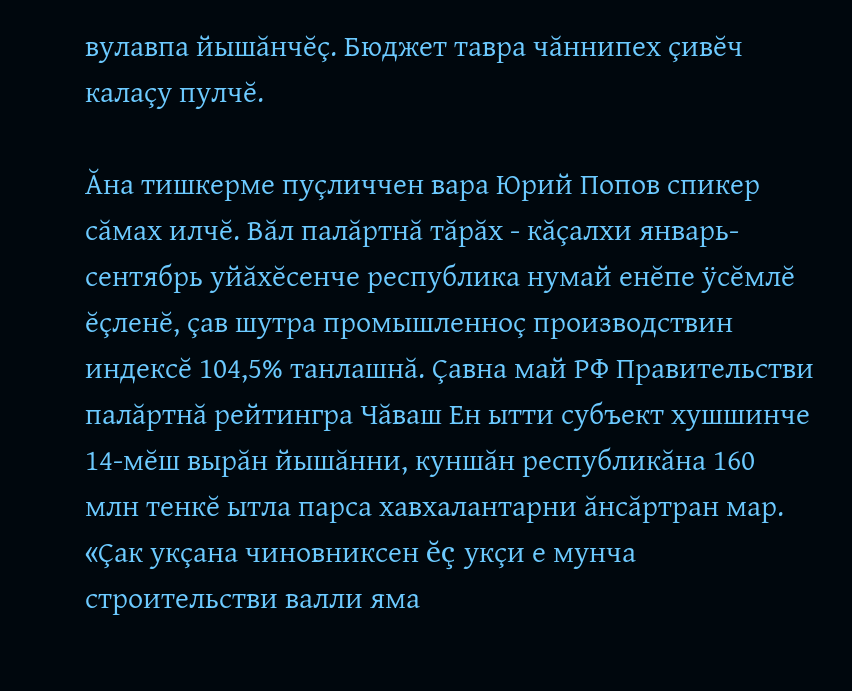вулавпа йышăнчĕç. Бюджет тавра чăннипех çивĕч калаçу пулчĕ.

Ăна тишкерме пуçличчен вара Юрий Попов спикер сăмах илчĕ. Вăл палăртнă тăрăх - кăçалхи январь-сентябрь уйăхĕсенче республика нумай енĕпе ÿсĕмлĕ ĕçленĕ, çав шутра промышленноç производствин индексĕ 104,5% танлашнă. Çавна май РФ Правительстви палăртнă рейтингра Чăваш Ен ытти субъект хушшинче 14-мĕш вырăн йышăнни, куншăн республикăна 160 млн тенкĕ ытла парса хавхалантарни ăнсăртран мар. «Çак укçана чиновниксен ĕç укçи е мунча строительстви валли яма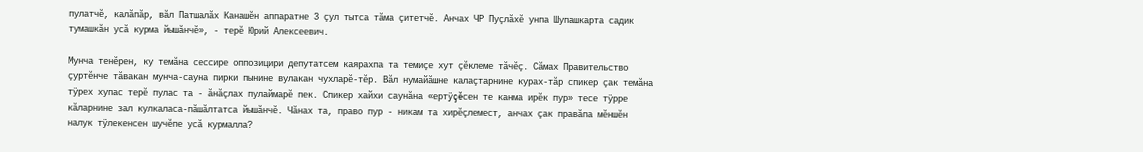пулатчĕ, калăпăр, вăл Патшалăх Канашĕн аппаратне 3 çул тытса тăма çитетчĕ. Анчах ЧР Пуçлăхĕ унпа Шупашкарта садик тумашкăн усă курма йышăнчĕ», - терĕ Юрий Алексеевич.

Мунча тенĕрен, ку темăна сессире оппозицири депутатсем каярахпа та темиçе хут çĕклеме тăчĕç. Сăмах Правительство çуртĕнче тăвакан мунча-сауна пирки пынине вулакан чухларĕ-тĕр. Вăл нумайăшне калаçтарнине курах-тăр спикер çак темăна тÿрех хупас терĕ пулас та - ăнăçлах пулаймарĕ пек. Спикер хайхи саунăна «ертÿçĕсен те канма ирĕк пур» тесе тÿрре кăларнине зал кулкаласа-пăшăлтатса йышăнчĕ. Чăнах та, право пур - никам та хирĕçлемест, анчах çак правăпа мĕншĕн налук тÿлекенсен шучĕпе усă курмалла?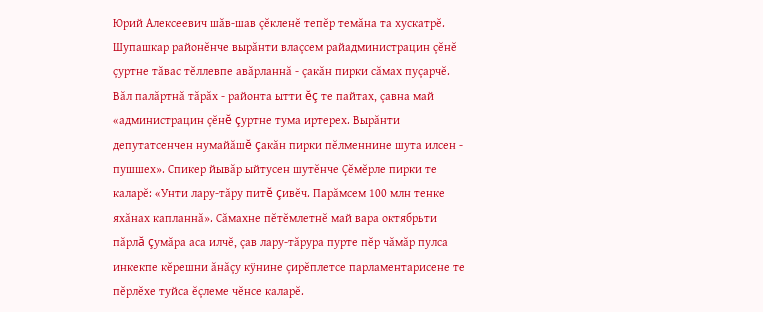Юрий Алексеевич шăв-шав çĕкленĕ тепĕр темăна та хускатрĕ. Шупашкар районĕнче вырăнти влаçсем райадминистрацин çĕнĕ çуртне тăвас тĕллевпе авăрланнă - çакăн пирки сăмах пуçарчĕ. Вăл палăртнă тăрăх - районта ытти ĕç те пайтах, çавна май «администрацин çĕнĕ çуртне тума иртерех. Вырăнти депутатсенчен нумайăшĕ çакăн пирки пĕлменнине шута илсен - пушшех». Спикер йывăр ыйтусен шутĕнче Çĕмĕрле пирки те каларĕ: «Унти лару-тăру питĕ çивĕч. Парăмсем 100 млн тенке яхăнах капланнă». Сăмахне пĕтĕмлетнĕ май вара октябрьти пăрлă çумăра аса илчĕ, çав лару-тăрура пурте пĕр чăмăр пулса инкекпе кĕрешни ăнăçу кÿнине çирĕплетсе парламентарисене те пĕрлĕхе туйса ĕçлеме чĕнсе каларĕ.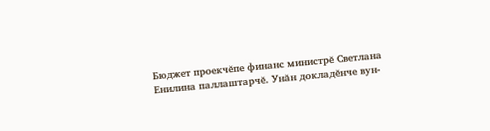Бюджет проекчĕпе финанс министрĕ Светлана Енилина паллаштарчĕ. Унăн докладĕнче вун-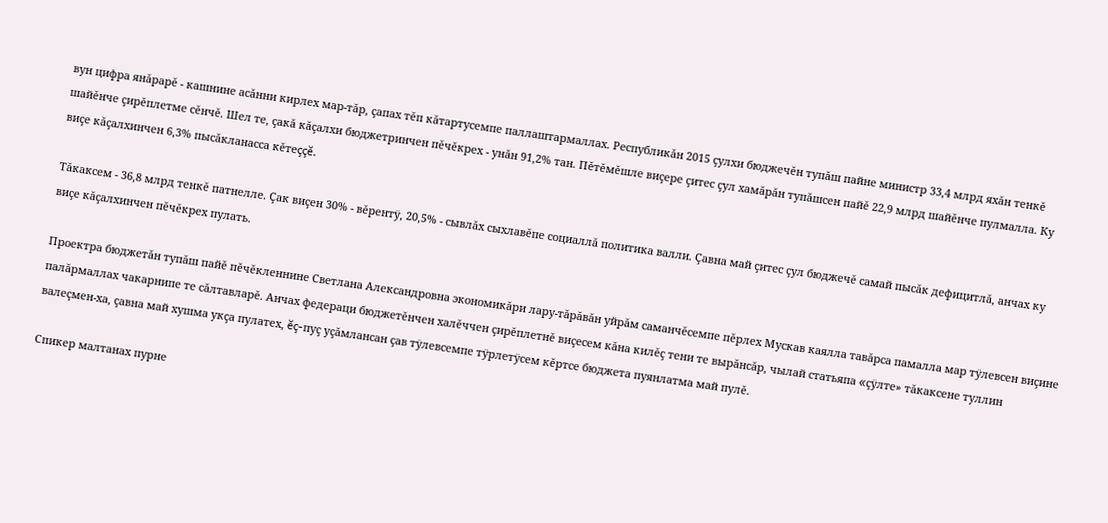вун цифра янăрарĕ - кашнине асăнни кирлех мар-тăр, çапах тĕп кăтартусемпе паллаштармаллах. Республикăн 2015 çулхи бюджечĕн тупăш пайне министр 33,4 млрд яхăн тенкĕ шайĕнче çирĕплетме сĕнчĕ. Шел те, çакă кăçалхи бюджетринчен пĕчĕкрех - унăн 91,2% тан. Пĕтĕмĕшле виçере çитес çул хамăрăн тупăшсен пайĕ 22,9 млрд шайĕнче пулмалла. Ку виçе кăçалхинчен 6,3% пысăкланасса кĕтеççĕ.

Тăкаксем - 36,8 млрд тенкĕ патнелле. Çак виçен 30% - вĕрентÿ, 20,5% - сывлăх сыхлавĕпе социаллă политика валли. Çавна май çитес çул бюджечĕ самай пысăк дефицитлă, анчах ку виçе кăçалхинчен пĕчĕкрех пулать.

Проектра бюджетăн тупăш пайĕ пĕчĕкленнине Светлана Александровна экономикăри лару-тăрăвăн уйрăм саманчĕсемпе пĕрлех Мускав каялла тавăрса памалла мар тÿлевсен виçине палăрмаллах чакарнипе те сăлтавларĕ. Анчах федераци бюджетĕнчен халĕччен çирĕплетнĕ виçесем кăна килĕç тени те вырăнсăр, чылай статьяпа «çÿлте» тăкаксене туллин валеçмен-ха, çавна май хушма укçа пулатех, ĕç-пуç уçăмлансан çав тÿлевсемпе тÿрлетÿсем кĕртсе бюджета пуянлатма май пулĕ.

Спикер малтанах пурне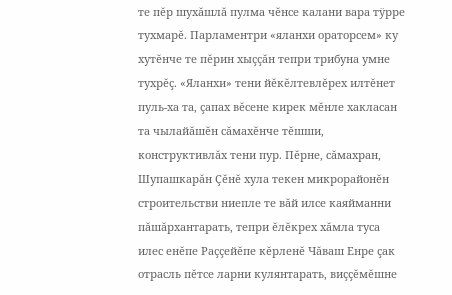те пĕр шухăшлă пулма чĕнсе калани вара тÿрре тухмарĕ. Парламентри «яланхи ораторсем» ку хутĕнче те пĕрин хыççăн тепри трибуна умне тухрĕç. «Яланхи» тени йĕкĕлтевлĕрех илтĕнет пуль-ха та, çапах вĕсене кирек мĕнле хакласан та чылайăшĕн сăмахĕнче тĕшши, конструктивлăх тени пур. Пĕрне, сăмахран, Шупашкарăн Çĕнĕ хула текен микрорайонĕн строительстви ниепле те вăй илсе каяйманни пăшăрхантарать, тепри ĕлĕкрех хăмла туса илес енĕпе Раççейĕпе кĕрленĕ Чăваш Енре çак отрасль пĕтсе ларни кулянтарать, виççĕмĕшне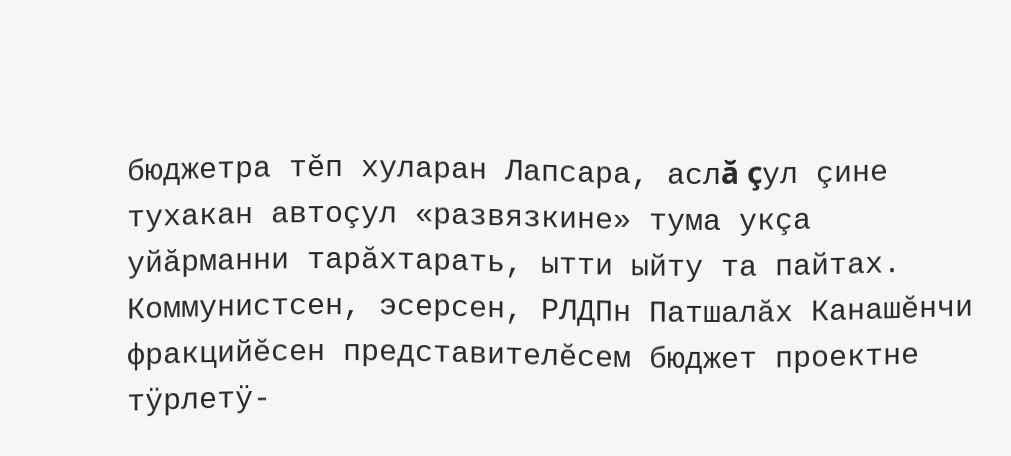бюджетра тĕп хуларан Лапсара, аслă çул çине тухакан автоçул «развязкине» тума укçа уйăрманни тарăхтарать, ытти ыйту та пайтах. Коммунистсен, эсерсен, РЛДПн Патшалăх Канашĕнчи фракцийĕсен представителĕсем бюджет проектне тÿрлетÿ-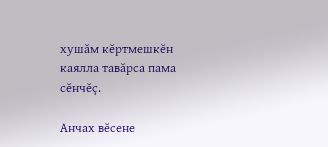хушăм кĕртмешкĕн каялла тавăрса пама сĕнчĕç.

Анчах вĕсене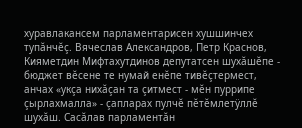хуравлакансем парламентарисен хушшинчех тупăнчĕç. Вячеслав Александров, Петр Краснов, Кияметдин Мифтахутдинов депутатсен шухăшĕпе - бюджет вĕсене те нумай енĕпе тивĕçтермест, анчах «укçа нихăçан та çитмест - мĕн пуррипе çырлахмалла» - çапларах пулчĕ пĕтĕмлетÿллĕ шухăш. Сасăлав парламентăн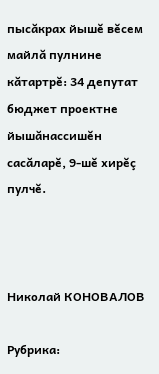пысăкрах йышĕ вĕсем майлă пулнине кăтартрĕ: 34 депутат бюджет проектне йышăнассишĕн сасăларĕ, 9-шĕ хирĕç пулчĕ.



Николай КОНОВАЛОВ

Рубрика: